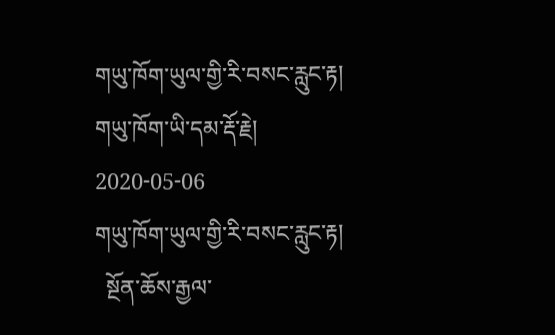གཡུ་ཁོག་ཡུལ་གྱི་རི་བསང་རླུང་རྟ།
གཡུ་ཁོག་ཡི་དམ་རྡོ་རྗེ།        2020-05-06
གཡུ་ཁོག་ཡུལ་གྱི་རི་བསང་རླུང་རྟ།
  སྔོན་ཆོས་རྒྱལ་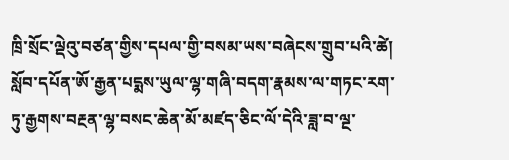ཁྲི་སྲོང་ལྡེའུ་བཙན་གྱིས་དཔལ་གྱི་བསམ་ཡས་བཞེངས་གྲུབ་པའི་ཚེ། སློབ་དཔོན་ཨོ་རྒྱན་པདྨས་ཡུལ་ལྷ་གཞི་བདག་རྣམས་ལ་གཏང་རག་ཏུ་རྒྱགས་བརྔན་ལྷ་བསང་ཆེན་མོ་མཛད་ཅིང་ལོ་དེའི་ཟླ་བ་ལྔ་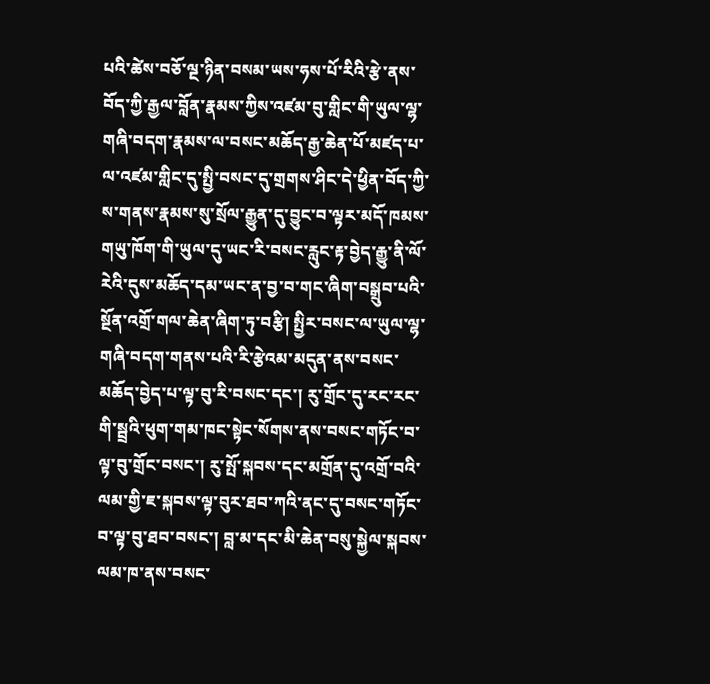པའི་ཚེས་བཅོ་ལྔ་ཉིན་བསམ་ཡས་ཧས་པོ་རིའི་རྩེ་ནས་བོད་ཀྱི་རྒྱལ་བློན་རྣམས་ཀྱིས་འཛམ་བུ་གླིང་གི་ཡུལ་ལྷ་གཞི་བདག་རྣམས་ལ་བསང་མཆོད་རྒྱ་ཆེན་པོ་མཛད་པ་ལ་འཛམ་གླིང་དུ་སྤྱི་བསང་དུ་གྲགས་ཤིང་དེ་ཕྱིན་བོད་ཀྱི་ས་གནས་རྣམས་སུ་སྲོལ་རྒྱུན་དུ་བྱུང་བ་ལྟར་མདོ་ཁམས་གཡུ་ཁོག་གི་ཡུལ་དུ་ཡང་རི་བསང་རླུང་རྟ་བྱེད་རྒྱུ་ནི་ལོ་རེའི་དུས་མཆོད་དམ་ཡང་ན་བྱ་བ་གང་ཞིག་བསྒྲུབ་པའི་སྔོན་འགྲོ་གལ་ཆེན་ཞིག་ཏུ་བརྩི། སྤྱིར་བསང་ལ་ཡུལ་ལྷ་གཞི་བདག་གནས་པའི་རི་རྩེའམ་མདུན་ནས་བསང་མཆོད་བྱེད་པ་ལྟ་བུ་རི་བསང་དང་། རུ་གྲོང་དུ་རང་རང་གི་སྦྲའི་ཕུག་གམ་ཁང་སྟེང་སོགས་ནས་བསང་གཏོང་བ་ལྟ་བུ་གྲོང་བསང་། རུ་སྤོ་སྐབས་དང་མགྲོན་དུ་འགྲོ་བའི་ལམ་གྱི་ཇ་སྐབས་ལྟ་བུར་ཐབ་ཀའི་ནང་དུ་བསང་གཏོང་བ་ལྟ་བུ་ཐབ་བསང་། བླ་མ་དང་མི་ཆེན་བསུ་སྐྱེལ་སྐབས་ལམ་ཁ་ནས་བསང་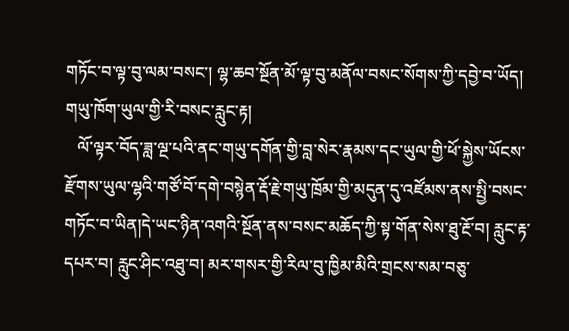གཏོང་བ་ལྟ་བུ་ལམ་བསང་། ལྷ་ཆབ་སྔོན་མོ་ལྟ་བུ་མནོལ་བསང་སོགས་ཀྱི་དབྱེ་བ་ཡོད།
གཡུ་ཁོག་ཡུལ་གྱི་རི་བསང་རླུང་རྟ།
   ལོ་ལྟར་བོད་ཟླ་ལྔ་པའི་ནང་གཡུ་དགོན་གྱི་བླ་སེར་རྣམས་དང་ཡུལ་གྱི་ཕོ་སྐྱེས་ཡོངས་རྫོགས་ཡུལ་ལྷའི་གཙོ་བོ་དགེ་བསྙེན་རྡོ་རྗེ་གཡུ་ཁྲོམ་གྱི་མདུན་དུ་འཛོམས་ནས་སྤྱི་བསང་གཏོང་བ་ཡིན།དེ་ཡང་ཉིན་འགའི་སྔོན་ནས་བསང་མཆོད་ཀྱི་སྟ་གོན་སེས་ཐུ་རྔོ་བ། རླུང་རྟ་དཔར་བ། རླུང་ཤིང་འཐུ་བ། མར་གསར་གྱི་རིལ་བུ་ཁྱིམ་མིའི་གྲངས་སམ་བཅུ་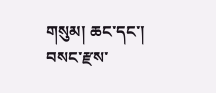གསུམ། ཆང་དང་། བསང་རྫས་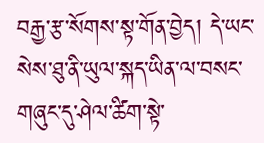བརྒྱ་རྩ་སོགས་སྟ་གོན་བྱེད། དེ་ཡང་སེས་ཐུ་ནི་ཡུལ་སྐད་ཡིན་ལ་བསང་གཞུང་དུ་ཤེལ་ཚིག་སྟེ་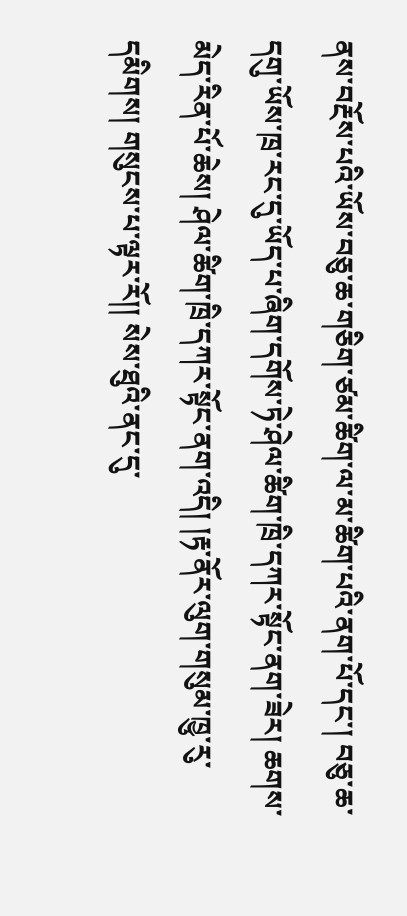ནས་བརྔོས་པའི་ཡོས་བཅུ་ཆ་གཅིག་ཙམ་ཚིག་ལ་མ་ཚིག་པའི་ནག་པོ་དང་། བཅུ་ཆ་དགུ་ཡོས་ཁྲ་རང་དུ་ཡོད་པ་ཞིག་དགོས་ཏེ་ཤེལ་ཚིག་ཁྲི་དཀར་སྟོང་ནག་ཟེར། ཆགས་མེད་རིན་པོ་ཆེས། ཤེལ་ཚིག་ཁྲི་དཀར་སྟོང་ནག་འདི། །རྟ་ནོར་ལུག་གསུམ་ཁྱུ་རུ་དམིགས། གསུངས་པ་ལྟར་རོ།། སེས་ཐུའི་ནང་དུ་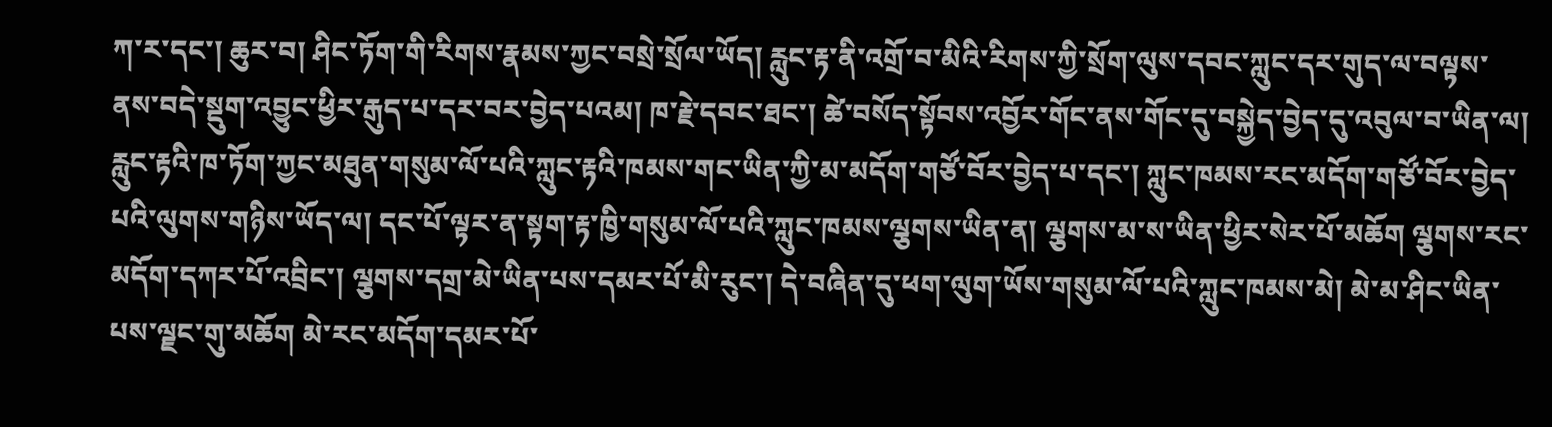ཀ་ར་དང་། ཆུར་བ། ཤིང་ཏོག་གི་རིགས་རྣམས་ཀྱང་བསྲེ་སྲོལ་ཡོད། རླུང་རྟ་ནི་འགྲོ་བ་མིའི་རིགས་ཀྱི་སྲོག་ལུས་དབང་ཀླུང་དར་གུད་ལ་བལྟས་ནས་བདེ་སྡུག་འབྱུང་ཕྱིར་རྒུད་པ་དར་བར་བྱེད་པའམ། ཁ་རྗེ་དབང་ཐང་། ཚེ་བསོད་སྟོབས་འབྱོར་གོང་ནས་གོང་དུ་བསྐྱེད་བྱེད་དུ་འབུལ་བ་ཡིན་ལ། རླུང་རྟའི་ཁ་ཏོག་ཀྱང་མཐུན་གསུམ་ལོ་པའི་ཀླུང་རྟའི་ཁམས་གང་ཡིན་ཀྱི་མ་མདོག་གཙོ་བོར་བྱེད་པ་དང་། ཀླུང་ཁམས་རང་མདོག་གཙོ་བོར་བྱེད་པའི་ལུགས་གཉིས་ཡོད་ལ། དང་པོ་ལྟར་ན་སྟག་རྟ་ཁྱི་གསུམ་ལོ་པའི་ཀླུང་ཁམས་ལྕགས་ཡིན་ན། ལྕགས་མ་ས་ཡིན་ཕྱིར་སེར་པོ་མཆོག ལྕགས་རང་མདོག་དཀར་པོ་འབྲིང་། ལྕགས་དགྲ་མེ་ཡིན་པས་དམར་པོ་མི་རུང་། དེ་བཞིན་དུ་ཕག་ལུག་ཡོས་གསུམ་ལོ་པའི་ཀླུང་ཁམས་མེ། མེ་མ་ཤིང་ཡིན་པས་ལྗང་གུ་མཆོག མེ་རང་མདོག་དམར་པོ་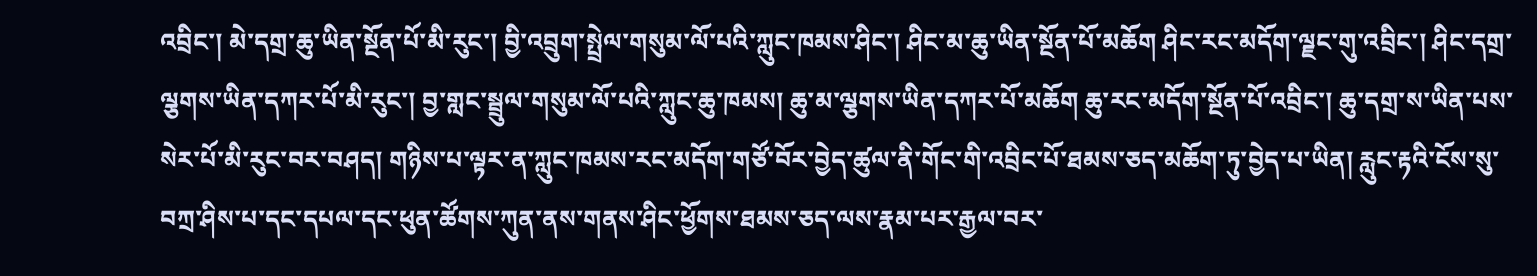འབྲིང་། མེ་དགྲ་ཆུ་ཡིན་སྔོན་པོ་མི་རུང་། བྱི་འབྲུག་སྤྲེལ་གསུམ་ལོ་པའི་ཀླུང་ཁམས་ཤིང་། ཤིང་མ་ཆུ་ཡིན་སྔོན་པོ་མཆོག ཤིང་རང་མདོག་ལྗང་གུ་འབྲིང་། ཤིང་དགྲ་ལྕགས་ཡིན་དཀར་པོ་མི་རུང་། བྱ་གླང་སྦྲུལ་གསུམ་ལོ་པའི་ཀླུང་ཆུ་ཁམས། ཆུ་མ་ལྕགས་ཡིན་དཀར་པོ་མཆོག ཆུ་རང་མདོག་སྔོན་པོ་འབྲིང་། ཆུ་དགྲ་ས་ཡིན་པས་སེར་པོ་མི་རུང་བར་བཤད། གཉིས་པ་ལྟར་ན་ཀླུང་ཁམས་རང་མདོག་གཙོ་བོར་བྱེད་ཚུལ་ནི་གོང་གི་འབྲིང་པོ་ཐམས་ཅད་མཆོག་ཏུ་བྱེད་པ་ཡིན། རླུང་རྟའི་ངོས་སུ་བཀྲ་ཤིས་པ་དང་དཔལ་དང་ཕུན་ཚོགས་ཀུན་ནས་གནས་ཤིང་ཕྱོགས་ཐམས་ཅད་ལས་རྣམ་པར་རྒྱལ་བར་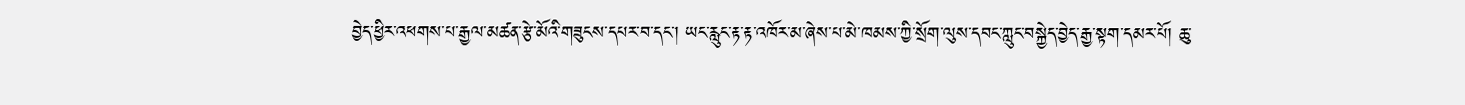བྱེད་ཕྱིར་འཕགས་པ་རྒྱལ་མཚན་རྩེ་མོའི་གཟུངས་དཔར་བ་དང་། ཡང་རླུང་རྟ་རྟ་འཁོར་མ་ཞེས་པ་མེ་ཁམས་ཀྱི་སྲོག་ལུས་དབང་ཀླུང་བསྐྱེད་བྱེད་རྒྱ་སྟག་དམར་པོ། ཆུ་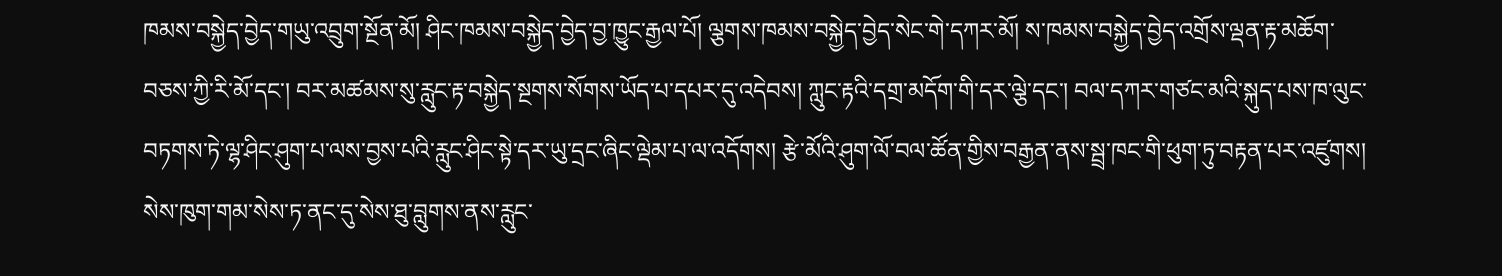ཁམས་བསྐྱེད་བྱེད་གཡུ་འབྲུག་སྔོན་མོ། ཤིང་ཁམས་བསྐྱེད་བྱེད་བྱ་ཁྱུང་རྒྱལ་པོ། ལྕགས་ཁམས་བསྐྱེད་བྱེད་སེང་གེ་དཀར་མོ། ས་ཁམས་བསྐྱེད་བྱེད་འགྲོས་ལྡན་རྟ་མཆོག་བཅས་ཀྱི་རི་མོ་དང་། བར་མཚམས་སུ་རླུང་རྟ་བསྐྱེད་སྔགས་སོགས་ཡོད་པ་དཔར་དུ་འདེབས། ཀླུང་རྟའི་དགྲ་མདོག་གི་དར་ལྕེ་དང་། བལ་དཀར་གཙང་མའི་སྐུད་པས་ཁ་ལུང་བཏགས་ཏེ་ལྷ་ཤིང་ཤུག་པ་ལས་བྱས་པའི་རླུང་ཤིང་སྟེ་དར་ཡུ་དྲང་ཞིང་ལྡེམ་པ་ལ་འདོགས། རྩེ་མོའི་ཤུག་ལོ་བལ་ཚོན་གྱིས་བརྒྱན་ནས་སྦྲ་ཁང་གི་ཕུག་ཏུ་བརྟན་པར་འཛུགས། སེས་ཁུག་གམ་སེས་ཏ་ནང་དུ་སེས་ཐུ་བླུགས་ནས་རླུང་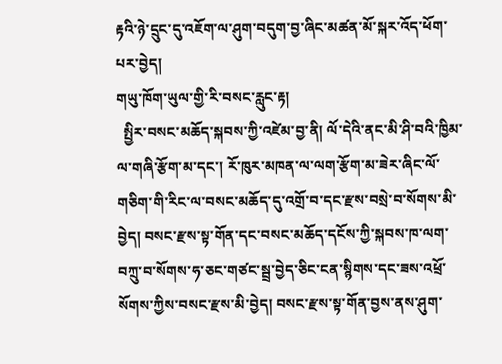རྟའི་ཉེ་དྲུང་དུ་འཇོག་ལ་ཤུག་བདུག་བྱ་ཞིང་མཚན་མོ་སྐར་འོད་ཕོག་པར་བྱེད།
གཡུ་ཁོག་ཡུལ་གྱི་རི་བསང་རླུང་རྟ།
  སྤྱིར་བསང་མཆོད་སྐབས་ཀྱི་འཛེམ་བྱ་ནི། ལོ་དེའི་ནང་མི་ཤི་བའི་ཁྱིམ་ལ་གཞི་རྩོག་མ་དང་། རོ་ཁུར་མཁན་ལ་ལག་རྩོག་མ་ཟེར་ཞིང་ལོ་གཅིག་གི་རིང་ལ་བསང་མཆོད་དུ་འགྲོ་བ་དང་རྫས་བསྲེ་བ་སོགས་མི་བྱེད། བསང་རྫས་སྟ་གོན་དང་བསང་མཆོད་དངོས་ཀྱི་སྐབས་ཁ་ལག་བཀྲུ་བ་སོགས་ཧ་ཅང་གཙང་སྦྲ་བྱེད་ཅིང་ངན་སྙིགས་དང་ཟས་འཕྲོ་སོགས་ཀྱིས་བསང་རྫས་མི་བྱེད། བསང་རྫས་སྟ་གོན་བྱས་ནས་ཤུག་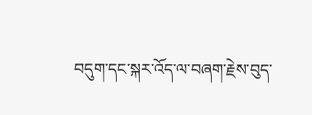བདུག་དང་སྐར་འོད་ལ་བཞག་རྗེས་བུད་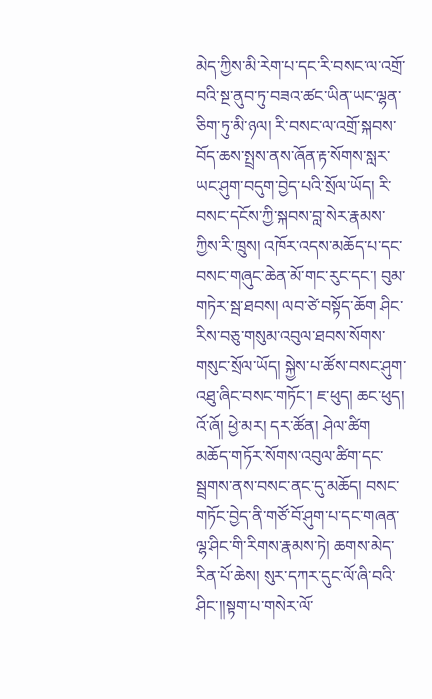མེད་ཀྱིས་མི་རེག་པ་དང་རི་བསང་ལ་འགྲོ་བའི་སྔ་ནུབ་ཏུ་བཟའ་ཚང་ཡིན་ཡང་ལྷན་ཅིག་ཏུ་མི་ཉལ། རི་བསང་ལ་འགྲོ་སྐབས་བོད་ཆས་སྤྲས་ནས་ཞོན་རྟ་སོགས་སླར་ཡང་ཤུག་བདུག་བྱེད་པའི་སྲོལ་ཡོད། རི་བསང་དངོས་ཀྱི་སྐབས་བླ་སེར་རྣམས་ཀྱིས་རི་ཁྲུས། འཁོར་འདས་མཆོད་པ་དང་བསང་གཞུང་ཆེན་མོ་གང་རུང་དང་། བུམ་གཏེར་སྦ་ཐབས། ལབ་ཙེ་བསྟོད་ཆོག ཤིང་རིས་བཅུ་གསུམ་འབུལ་ཐབས་སོགས་གསུང་སྲོལ་ཡོད། སྐྱེས་པ་ཚོས་བསང་ཤུག་འཐུ་ཞིང་བསང་གཏོང་། ཇ་ཕུད། ཆང་ཕུད། འོ་ཞོ། ཕྱེ་མར། དར་ཚོན། ཤེལ་ཚིག མཆོད་གཏོར་སོགས་འབུལ་ཚིག་དང་སྦྲགས་ནས་བསང་ནང་དུ་མཆོད། བསང་གཏོང་བྱེད་ནི་གཙོ་བོ་ཤུག་པ་དང་གཞན་ལྷ་ཤིང་གི་རིགས་རྣམས་ཏེ། ཆགས་མེད་རིན་པོ་ཆེས། སུར་དཀར་དུང་ལོ་ཞི་བའི་ཤིང་།།སྟག་པ་གསེར་ལོ་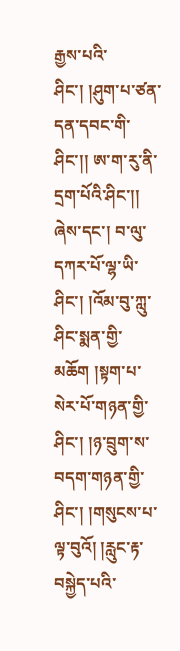རྒྱས་པའི་ཤིང་། །ཤུག་པ་ཙན་དན་དབང་གི་ཤིང་།། ཨ་ག་རུ་ནི་དྲག་པོའི་ཤིང་།། ཞེས་དང་། བ་ལུ་དཀར་པོ་ལྷ་ཡི་ཤིང་། །འོམ་བུ་ཀླུ་ཤིང་སྨན་གྱི་མཆོག །སྟག་པ་སེར་པོ་གཉན་གྱི་ཤིང་། །ཉ་བྲུག་ས་བདག་གཉན་གྱི་ཤིང་། །གསུངས་པ་ལྟ་བུའོ། །རླུང་རྟ་བསྐྱེད་པའི་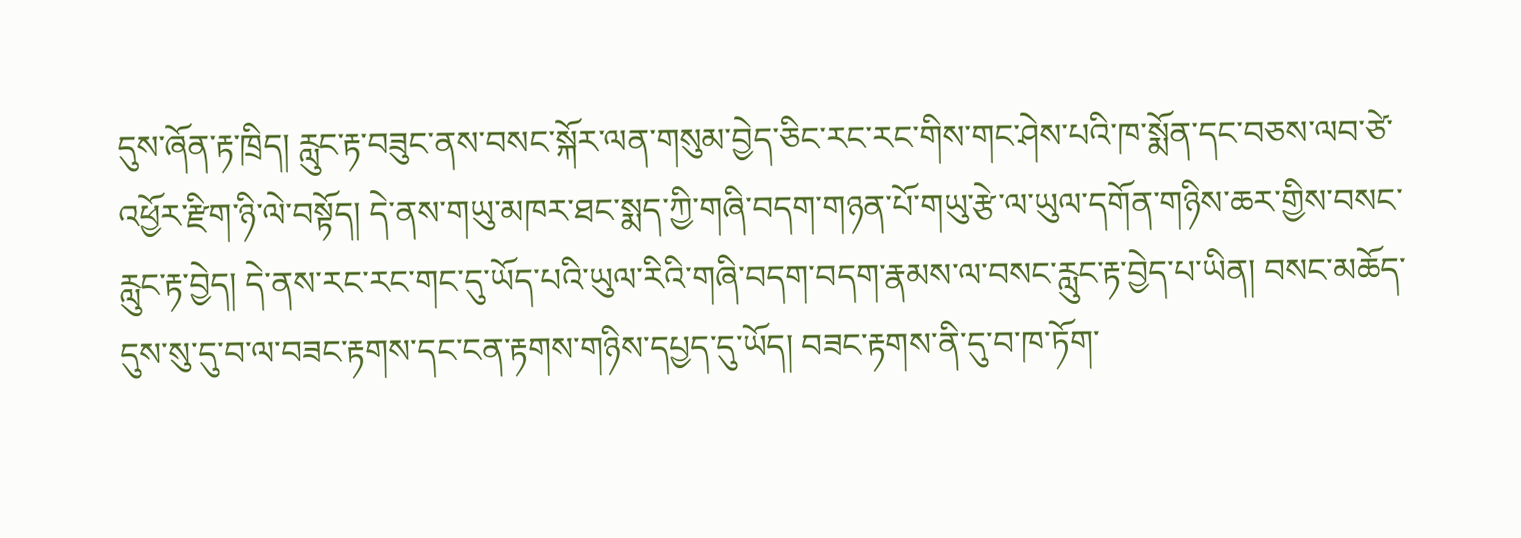དུས་ཞོན་རྟ་ཁྲིད། རླུང་རྟ་བཟུང་ནས་བསང་སྐོར་ལན་གསུམ་བྱེད་ཅིང་རང་རང་གིས་གང་ཤེས་པའི་ཁ་སྨོན་དང་བཅས་ལབ་ཙེ་འཕྱོར་རྫིག་ཉི་ལེ་བསྟོད། དེ་ནས་གཡུ་མཁར་ཐང་སྨད་ཀྱི་གཞི་བདག་གཉན་པོ་གཡུ་རྩེ་ལ་ཡུལ་དགོན་གཉིས་ཆར་གྱིས་བསང་རླུང་རྟ་བྱེད། དེ་ནས་རང་རང་གང་དུ་ཡོད་པའི་ཡུལ་རིའི་གཞི་བདག་བདག་རྣམས་ལ་བསང་རླུང་རྟ་བྱེད་པ་ཡིན། བསང་མཆོད་དུས་སུ་དུ་བ་ལ་བཟང་རྟགས་དང་ངན་རྟགས་གཉིས་དཔྱད་དུ་ཡོད། བཟང་རྟགས་ནི་དུ་བ་ཁ་ཏོག་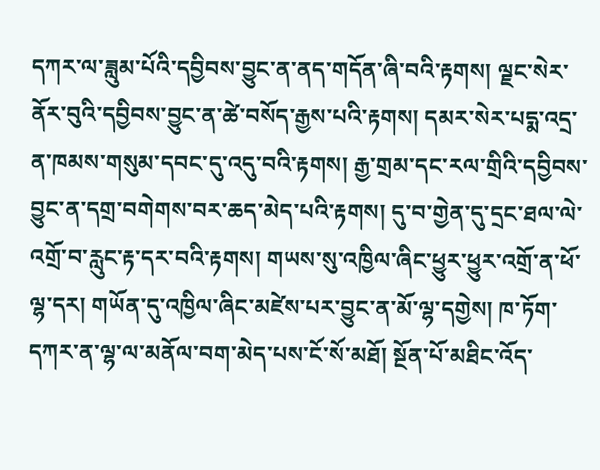དཀར་ལ་ཟླུམ་པོའི་དབྱིབས་བྱུང་ན་ནད་གདོན་ཞི་བའི་རྟགས། ལྗང་སེར་ནོར་བུའི་དབྱིབས་བྱུང་ན་ཚེ་བསོད་རྒྱས་པའི་རྟགས། དམར་སེར་པདྨ་འདྲ་ན་ཁམས་གསུམ་དབང་དུ་འདུ་བའི་རྟགས། རྒྱ་གྲམ་དང་རལ་གྲིའི་དབྱིབས་བྱུང་ན་དགྲ་བགེགས་བར་ཆད་མེད་པའི་རྟགས། དུ་བ་གྱེན་དུ་དྲང་ཐལ་ལེ་འགྲོ་བ་རླུང་རྟ་དར་བའི་རྟགས། གཡས་སུ་འཁྱིལ་ཞིང་ཕྱུར་ཕྱུར་འགྲོ་ན་ཕོ་ལྷ་དར། གཡོན་དུ་འཁྱིལ་ཞིང་མཛེས་པར་བྱུང་ན་མོ་ལྷ་དགྱེས། ཁ་ཏོག་དཀར་ན་ལྷ་ལ་མནོལ་བག་མེད་པས་ངོ་སོ་མཐོ། སྔོན་པོ་མཐིང་འོད་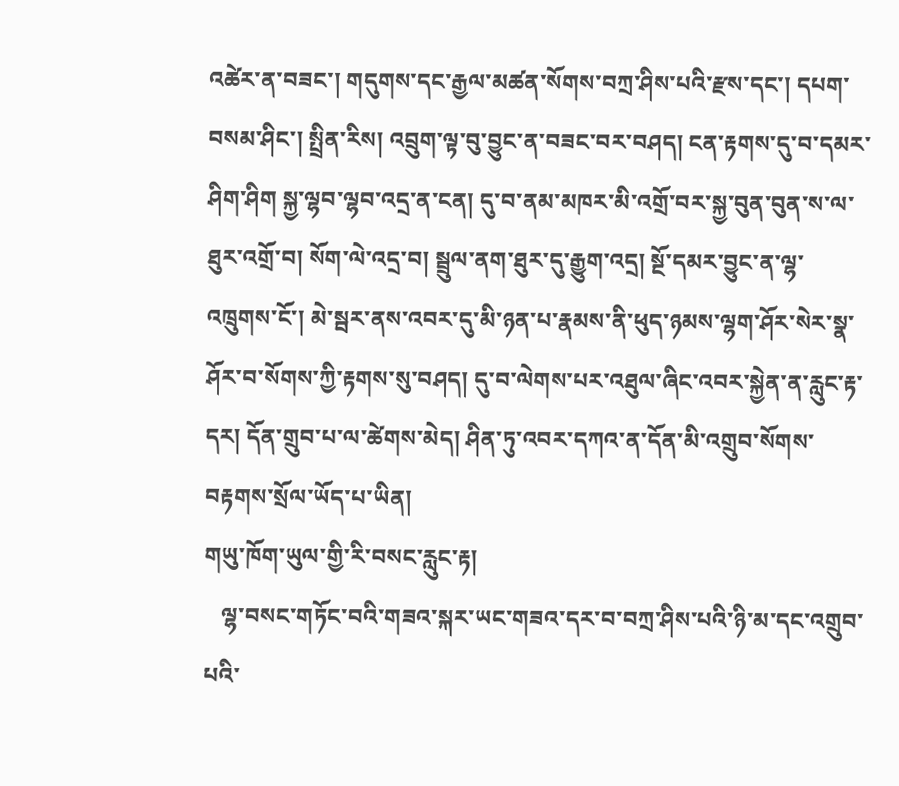འཚེར་ན་བཟང་། གདུགས་དང་རྒྱལ་མཚན་སོགས་བཀྲ་ཤིས་པའི་རྫས་དང་། དཔག་བསམ་ཤིང་། སྤྲིན་རིས། འབྲུག་ལྟ་བུ་བྱུང་ན་བཟང་བར་བཤད། ངན་རྟགས་དུ་བ་དམར་ཤིག་ཤིག སྐྱ་ལྷབ་ལྷབ་འདྲ་ན་ངན། དུ་བ་ནམ་མཁར་མི་འགྲོ་བར་སྐྱ་བུན་བུན་ས་ལ་ཐུར་འགྲོ་བ། སོག་ལེ་འདྲ་བ། སྦྲུལ་ནག་ཐུར་དུ་རྒྱུག་འདྲ། སྔོ་དམར་བྱུང་ན་ལྷ་འཁྲུགས་ངོ་། མེ་སྦར་ནས་འབར་དུ་མི་ཉན་པ་རྣམས་ནི་ཕུད་ཉམས་ལྷག་ཤོར་སེར་སྣ་ཤོར་བ་སོགས་ཀྱི་རྟགས་སུ་བཤད། དུ་བ་ལེགས་པར་འཐུལ་ཞིང་འབར་སྐྱེན་ན་རླུང་རྟ་དར། དོན་གྲུབ་པ་ལ་ཚེགས་མེད། ཤིན་ཏུ་འབར་དཀའ་ན་དོན་མི་འགྲུབ་སོགས་བརྟགས་སྲོལ་ཡོད་པ་ཡིན།
གཡུ་ཁོག་ཡུལ་གྱི་རི་བསང་རླུང་རྟ།
   ལྷ་བསང་གཏོང་བའི་གཟའ་སྐར་ཡང་གཟའ་དར་བ་བཀྲ་ཤིས་པའི་ཉི་མ་དང་འགྲུབ་པའི་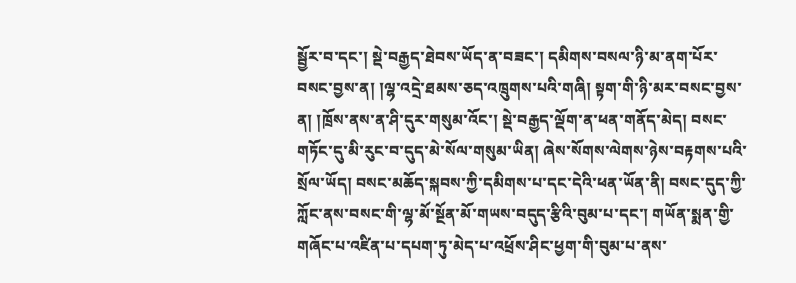སྦྱོར་བ་དང་། སྡེ་བརྒྱད་ཐེབས་ཡོད་ན་བཟང་། དམིགས་བསལ་ཉི་མ་ནག་པོར་བསང་བྱས་ན། །ལྷ་འདྲེ་ཐམས་ཅད་འཁྲུགས་པའི་གཞི། སྟག་གི་ཉི་མར་བསང་བྱས་ན། །ཁྲོས་ནས་ན་ཤི་དུར་གསུམ་འོང་། སྡེ་བརྒྱད་ལྡོག་ན་ཕན་གནོད་མེད། བསང་གཏོང་དུ་མི་རུང་བ་དུད་མེ་སོལ་གསུམ་ཡིན། ཞེས་སོགས་ལེགས་ཉེས་བརྟགས་པའི་སྲོལ་ཡོད། བསང་མཆོད་སྐབས་ཀྱི་དམིགས་པ་དང་དེའི་ཕན་ཡོན་ནི། བསང་དུད་ཀྱི་ཀློང་ནས་བསང་གི་ལྷ་མོ་སྔོན་མོ་གཡས་བདུད་རྩིའི་བུམ་པ་དང་། གཡོན་སྨན་གྱི་གཞོང་པ་འཛིན་པ་དཔག་ཏུ་མེད་པ་འཕྲོས་ཤིང་ཕྱག་གི་བུམ་པ་ནས་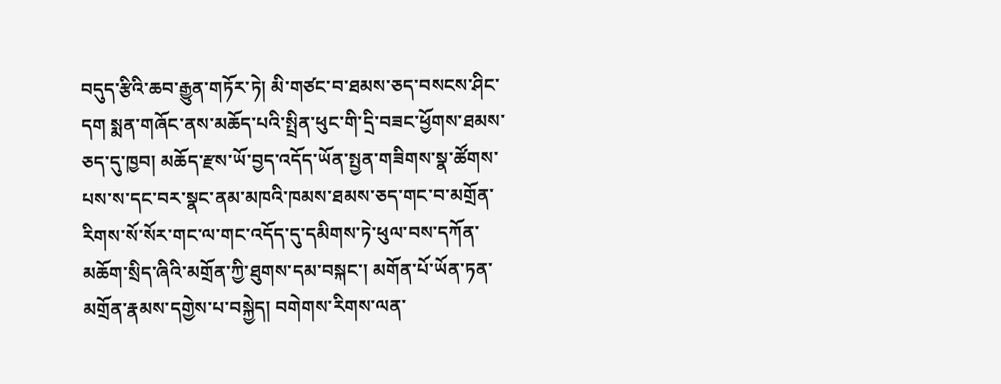བདུད་རྩིའི་ཆབ་རྒྱུན་གཏོར་ཏེ། མི་གཙང་བ་ཐམས་ཅད་བསངས་ཤིང་དག སྨན་གཞོང་ནས་མཆོད་པའི་སྤྲིན་ཕུང་གི་དྲི་བཟང་ཕྱོགས་ཐམས་ཅད་དུ་ཁྱབ། མཆོད་རྫས་ཡོ་བྱད་འདོད་ཡོན་སྤྱན་གཟིགས་སྣ་ཚོགས་པས་ས་དང་བར་སྣང་ནམ་མཁའི་ཁམས་ཐམས་ཅད་གང་བ་མགྲོན་རིགས་སོ་སོར་གང་ལ་གང་འདོད་དུ་དམིགས་ཏེ་ཕུལ་བས་དཀོན་མཆོག་སྲིད་ཞིའི་མགྲོན་ཀྱི་ཐུགས་དམ་བསྐང་། མགོན་པོ་ཡོན་ཏན་མགྲོན་རྣམས་དགྱེས་པ་བསྐྱེད། བགེགས་རིགས་ལན་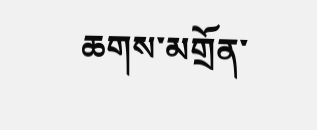ཆགས་མགྲོན་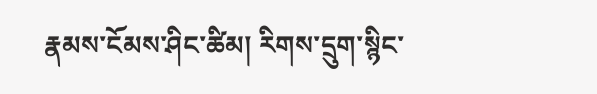རྣམས་ངོམས་ཤིང་ཚིམ། རིགས་དྲུག་སྙིང་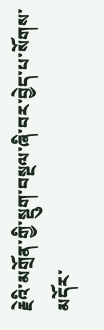རྗེའི་མགྲོན་གྱི་སྡུག་བསྔལ་ཞི་བར་བྱེད་པ་སོགས་མདོར་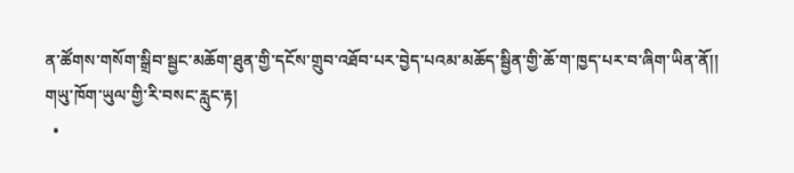ན་ཚོགས་གསོག་སྒྲིབ་སྦྱང་མཆོག་ཐུན་གྱི་དངོས་གྲུབ་འཐོབ་པར་བྱེད་པའམ་མཆོད་སྦྱིན་གྱི་ཆོ་ག་ཁྱད་པར་བ་ཞིག་ཡིན་ནོ།།
གཡུ་ཁོག་ཡུལ་གྱི་རི་བསང་རླུང་རྟ།
  •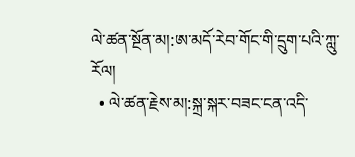ལེ་ཚན་སྔོན་མ།:ཨ་མདོ་རེབ་གོང་གི་དྲུག་པའི་ཀླུ་རོལ།
  • ལེ་ཚན་རྗེས་མ།:སྐྲ་སྐར་བཟང་ངན་འདི་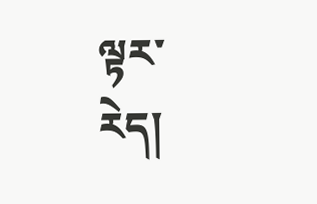ལྟར་རེད།